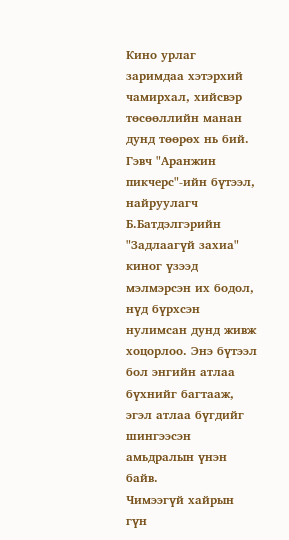Кино урлаг заримдаа хэтэрхий чамирхал, хийсвэр төсөөллийн манан дунд төөрөх нь бий. Гэвч "Аранжин пикчерс"-ийн бүтээл, найруулагч Б.Батдэлгэрийн "Задлаагүй захиа" киног үзээд мэлмэрсэн их бодол, нүд бүрхсэн нулимсан дунд живж хоцорлоо. Энэ бүтээл бол энгийн атлаа бүхнийг багтааж, эгэл атлаа бүгдийг шингээсэн амьдралын үнэн байв.
Чимээгүй хайрын гүн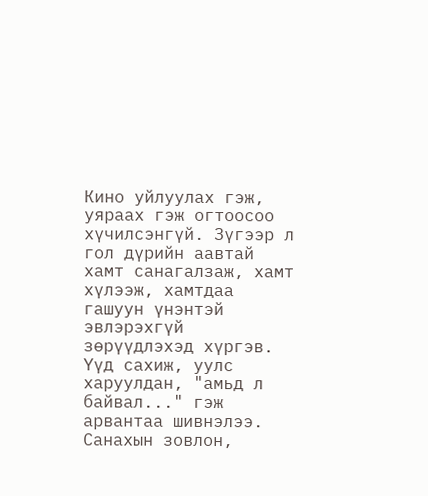Кино уйлуулах гэж, уяраах гэж огтоосоо хүчилсэнгүй. Зүгээр л гол дүрийн аавтай хамт санагалзаж, хамт хүлээж, хамтдаа гашуун үнэнтэй эвлэрэхгүй зөрүүдлэхэд хүргэв. Үүд сахиж, уулс харуулдан, "амьд л байвал..." гэж арвантаа шивнэлээ.
Санахын зовлон,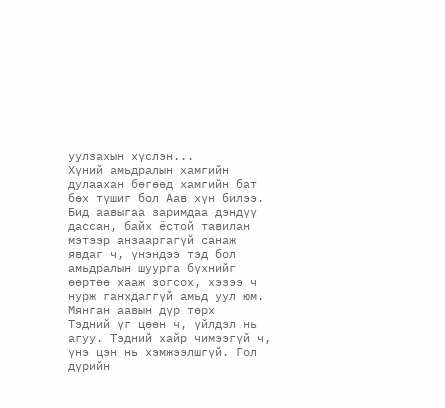уулзахын хүслэн...
Хүний амьдралын хамгийн дулаахан бөгөөд хамгийн бат бөх түшиг бол Аав хүн билээ. Бид аавыгаа заримдаа дэндүү дассан, байх ёстой тавилан мэтээр анзааргагүй санаж явдаг ч, үнэндээ тэд бол амьдралын шуурга бүхнийг өөртөө хааж зогсох, хэзээ ч нурж ганхдаггүй амьд уул юм.
Мянган аавын дүр төрх
Тэдний үг цөөн ч, үйлдэл нь агуу. Тэдний хайр чимээгүй ч, үнэ цэн нь хэмжээлшгүй. Гол дүрийн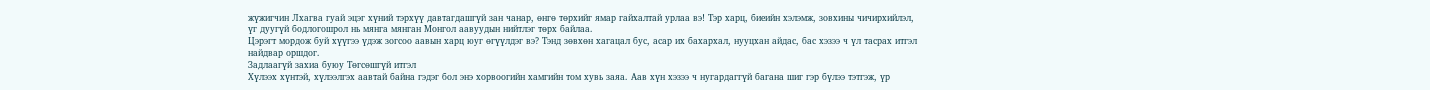жүжигчин Лхагва гуай эцэг хүний тэрхүү давтагдашгүй зан чанар, өнгө төрхийг ямар гайхалтай урлаа вэ! Тэр харц, биеийн хэлэмж, зовхины чичирхийлэл, үг дуугүй бодлогошрол нь мянга мянган Монгол аавуудын нийтлэг төрх байлаа.
Цэрэгт мордож буй хүүгээ үдэж зогсоо аавын харц юуг өгүүлдэг вэ? Тэнд зөвхөн хагацал бус, асар их бахархал, нууцхан айдас, бас хэзээ ч үл тасрах итгэл найдвар оршдог.
Задлаагүй захиа буюу Төгсөшгүй итгэл
Хүлээх хүнтэй, хүлээлгэх аавтай байна гэдэг бол энэ хорвоогийн хамгийн том хувь заяа. Аав хүн хэзээ ч нугардаггүй багана шиг гэр бүлээ тэтгэж, үр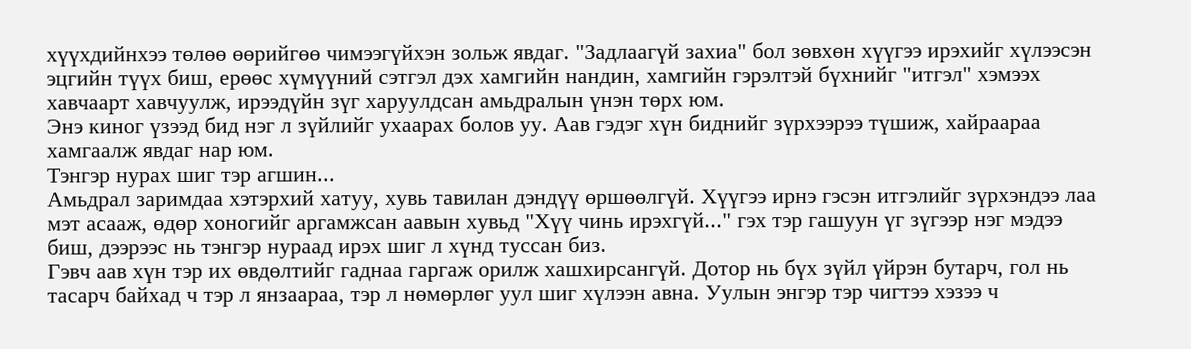хүүхдийнхээ төлөө өөрийгөө чимээгүйхэн зольж явдаг. "Задлаагүй захиа" бол зөвхөн хүүгээ ирэхийг хүлээсэн эцгийн түүх биш, ерөөс хүмүүний сэтгэл дэх хамгийн нандин, хамгийн гэрэлтэй бүхнийг "итгэл" хэмээх хавчаарт хавчуулж, ирээдүйн зүг харуулдсан амьдралын үнэн төрх юм.
Энэ киног үзээд бид нэг л зүйлийг ухаарах болов уу. Аав гэдэг хүн биднийг зүрхээрээ түшиж, хайраараа хамгаалж явдаг нар юм.
Тэнгэр нурах шиг тэр агшин...
Амьдрал заримдаа хэтэрхий хатуу, хувь тавилан дэндүү өршөөлгүй. Хүүгээ ирнэ гэсэн итгэлийг зүрхэндээ лаа мэт асааж, өдөр хоногийг аргамжсан аавын хувьд "Хүү чинь ирэхгүй..." гэх тэр гашуун үг зүгээр нэг мэдээ биш, дээрээс нь тэнгэр нураад ирэх шиг л хүнд туссан биз.
Гэвч аав хүн тэр их өвдөлтийг гаднаа гаргаж орилж хашхирсангүй. Дотор нь бүх зүйл үйрэн бутарч, гол нь тасарч байхад ч тэр л янзаараа, тэр л нөмөрлөг уул шиг хүлээн авна. Уулын энгэр тэр чигтээ хэзээ ч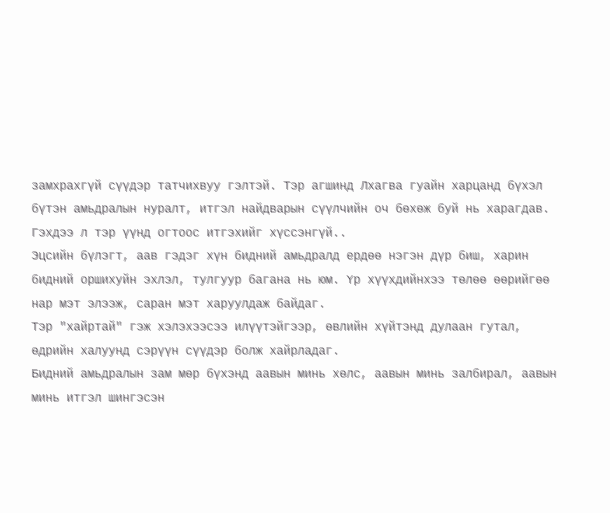замхрахгүй сүүдэр татчихвуу гэлтэй. Тэр агшинд Лхагва гуайн харцанд бүхэл бүтэн амьдралын нуралт, итгэл найдварын сүүлчийн оч бөхөж буй нь харагдав. Гэхдээ л тэр үүнд огтоос итгэхийг хүссэнгүй..
Эцсийн бүлэгт, аав гэдэг хүн бидний амьдралд ердөө нэгэн дүр биш, харин бидний оршихуйн эхлэл, тулгуур багана нь юм. Үр хүүхдийнхээ төлөө өөрийгөө нар мэт элээж, саран мэт харуулдаж байдаг.
Тэр "хайртай" гэж хэлэхээсээ илүүтэйгээр, өвлийн хүйтэнд дулаан гутал, өдрийн халуунд сэрүүн сүүдэр болж хайрладаг.
Бидний амьдралын зам мөр бүхэнд аавын минь хөлс, аавын минь залбирал, аавын минь итгэл шингэсэн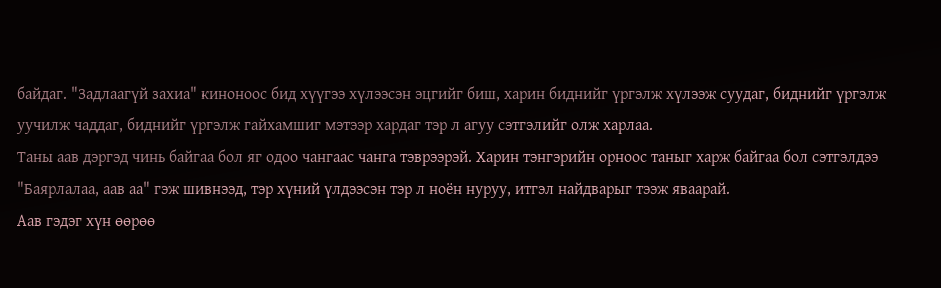байдаг. "Задлаагүй захиа" киноноос бид хүүгээ хүлээсэн эцгийг биш, харин биднийг үргэлж хүлээж суудаг, биднийг үргэлж уучилж чаддаг, биднийг үргэлж гайхамшиг мэтээр хардаг тэр л агуу сэтгэлийг олж харлаа.
Таны аав дэргэд чинь байгаа бол яг одоо чангаас чанга тэврээрэй. Харин тэнгэрийн орноос таныг харж байгаа бол сэтгэлдээ "Баярлалаа, аав аа" гэж шивнээд, тэр хүний үлдээсэн тэр л ноён нуруу, итгэл найдварыг тээж яваарай.
Аав гэдэг хүн өөрөө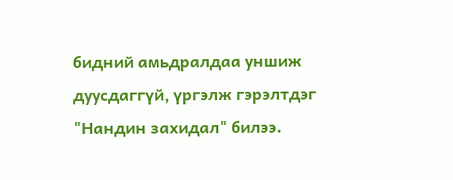бидний амьдралдаа уншиж дуусдаггүй, үргэлж гэрэлтдэг "Нандин захидал" билээ.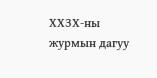ХХЗХ-ны журмын дагуу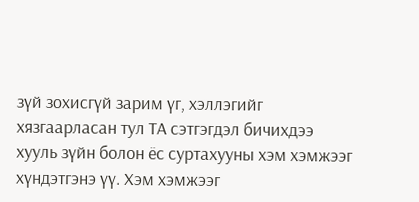зүй зохисгүй зарим үг, хэллэгийг хязгаарласан тул ТА сэтгэгдэл бичихдээ хууль зүйн болон ёс суртахууны хэм хэмжээг хүндэтгэнэ үү. Хэм хэмжээг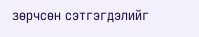зөрчсөн сэтгэгдэлийг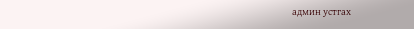админ устгах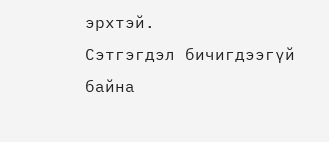эрхтэй.
Сэтгэгдэл бичигдээгүй байна